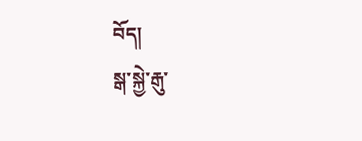བོད།
སྒ་སྐྱེ་རྒུ་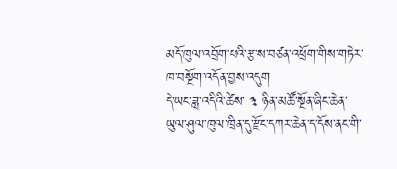མདོ་ཁུལ་འབྲོག་པའི་རྩ་ས་བཙན་འཕྲོག་གིས་གཏེར་ཁ་བསྔོག་འདོན་བྱས་འདུག
དེ་ཡང་ཟླ་འདིའི་ཚེས་ ༣ ཉིན་མཚོ་སྔོན་ཞིང་ཆེན་ཡུལ་ཤུལ་ཁུལ་ཁྲིན་དུ་རྫོང་དཀར་ཆེན་ད་དོས་ནང་གི་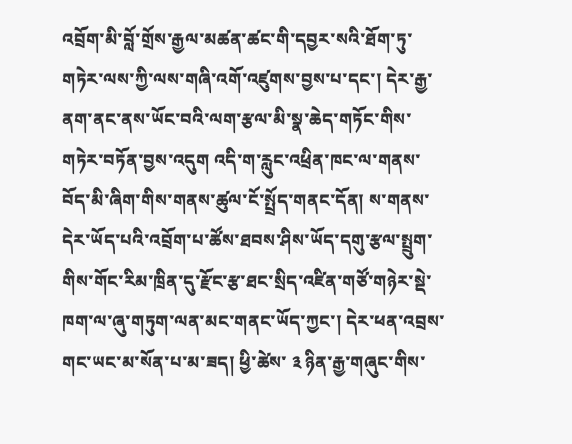འབྲོག་མི་བློ་གྲོས་རྒྱལ་མཚན་ཚང་གི་དབྱར་སའི་ཐོག་ཏུ་གཏེར་ལས་ཀྱི་ལས་གཞི་འགོ་འཛུགས་བྱས་པ་དང་། དེར་རྒྱ་ནག་ནང་ནས་ཡོང་བའི་ལག་རྩལ་མི་སྣ་ཆེད་གཏོང་གིས་གཏེར་བཏོན་བྱས་འདུག འདི་ག་རླུང་འཕྲིན་ཁང་ལ་གནས་བོད་མི་ཞིག་གིས་གནས་ཚུལ་ངོ་སྤྲོད་གནང་དོན། ས་གནས་དེར་ཡོད་པའི་འབྲོག་པ་ཚོས་ཐབས་ཤིས་ཡོད་དགུ་རྩལ་སྤྲུག་གིས་གོང་རིམ་ཁྲིན་དུ་རྫོང་རྩ་ཐང་སྲིད་འཛིན་གཙོ་གཉེར་སྡེ་ཁག་ལ་ཞུ་གཏུག་ལན་མང་གནང་ཡོད་ཀྱང་། དེར་ཕན་འབྲས་གང་ཡང་མ་སོན་པ་མ་ཟད། ཕྱི་ཚེས་ ༣ ཉིན་རྒྱ་གཞུང་གིས་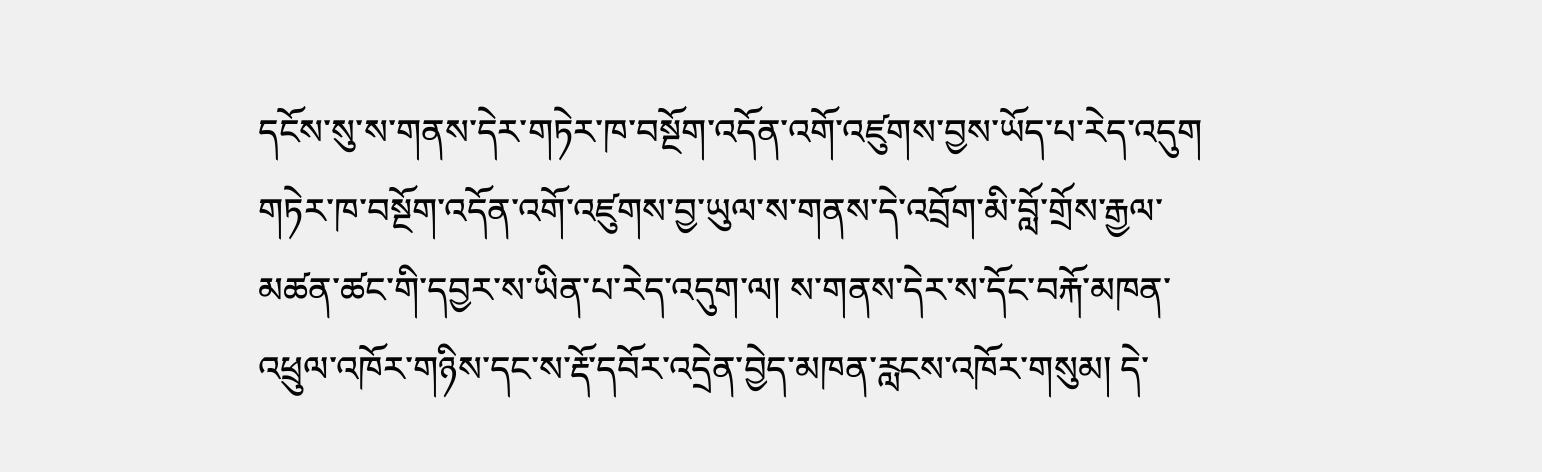དངོས་སུ་ས་གནས་དེར་གཏེར་ཁ་བསྔོག་འདོན་འགོ་འཛུགས་བྱས་ཡོད་པ་རེད་འདུག གཏེར་ཁ་བསྔོག་འདོན་འགོ་འཛུགས་བྱ་ཡུལ་ས་གནས་དེ་འབྲོག་མི་བློ་གྲོས་རྒྱལ་མཚན་ཚང་གི་དབྱར་ས་ཡིན་པ་རེད་འདུག་ལ། ས་གནས་དེར་ས་དོང་བརྐོ་མཁན་འཕྲུལ་འཁོར་གཉིས་དང་ས་རྡོ་དབོར་འདྲེན་བྱེད་མཁན་རླངས་འཁོར་གསུམ། དེ་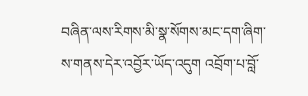བཞིན་ལས་རིགས་མི་སྣ་སོགས་མང་དག་ཞིག་ས་གནས་དེར་འབྱོར་ཡོད་འདུག འབྲོག་པ་བློ་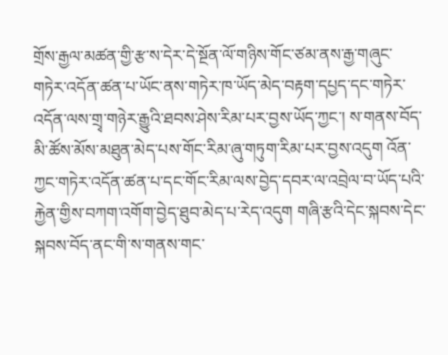གྲོས་རྒྱལ་མཚན་གྱི་རྩ་ས་དེར་དེ་སྔོན་ལོ་གཉིས་གོང་ཙམ་ནས་རྒྱ་གཞུང་གཏེར་འདོན་ཚན་པ་ཡོང་ནས་གཏེར་ཁ་ཡོད་མེད་བརྟག་དཔྱད་དང་གཏེར་འདོན་ལས་གྲྭ་གཉེར་རྒྱུའི་ཐབས་ཤེས་རིམ་པར་བྱས་ཡོད་ཀྱང་། ས་གནས་བོད་མི་ཚོས་མོས་མཐུན་མེད་པས་གོང་རིམ་ཞུ་གཏུག་རིམ་པར་བྱས་འདུག འོན་ཀྱང་གཏེར་འདོན་ཚན་པ་དང་གོང་རིམ་ལས་བྱེད་དབར་ལ་འབྲེལ་བ་ཡོད་པའི་རྐྱེན་གྱིས་བཀག་འགོག་བྱེད་ཐུབ་མེད་པ་རེད་འདུག གཞི་རྩའི་དེང་སྐབས་དེང་སྐབས་བོད་ནང་གི་ས་གནས་གང་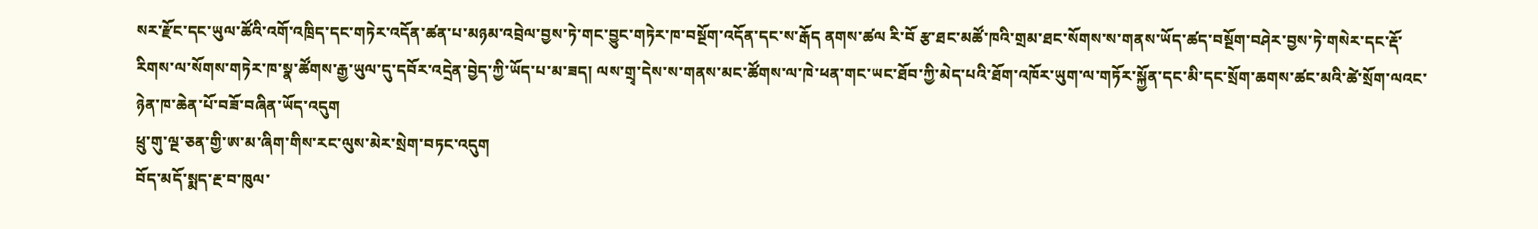སར་རྫོང་དང་ཡུལ་ཚོའི་འགོ་འཁྲིད་དང་གཏེར་འདོན་ཚན་པ་མཉམ་འབྲེལ་བྱས་ཏེ་གང་བྱུང་གཏེར་ཁ་བསྔོག་འདོན་དང་ས་རྒོད ནགས་ཚལ རི་བོ རྩ་ཐང་མཚོ་ཁའི་གྲམ་ཐང་སོགས་ས་གནས་ཡོད་ཚད་བསྔོག་བཤེར་བྱས་ཏེ་གསེར་དང་རྡོ་རིགས་ལ་སོགས་གཏེར་ཁ་སྣ་ཚོགས་རྒྱ་ཡུལ་དུ་དབོར་འདྲེན་བྱེད་ཀྱི་ཡོད་པ་མ་ཟད། ལས་གྲྭ་དེས་ས་གནས་མང་ཚོགས་ལ་ཁེ་ཕན་གང་ཡང་ཐོབ་ཀྱི་མེད་པའི་ཐོག་འཁོར་ཡུག་ལ་གཏོར་སྐྱོན་དང་མི་དང་སྲོག་ཆགས་ཚང་མའི་ཚེ་སྲོག་ལའང་ཉེན་ཁ་ཆེན་པོ་བཟོ་བཞིན་ཡོད་འདུག
ཕྲུ་གུ་ལྔ་ཅན་གྱི་ཨ་མ་ཞིག་གིས་རང་ལུས་མེར་སྲེག་བཏང་འདུག
བོད་མདོ་སྨད་རྔ་བ་ཁུལ་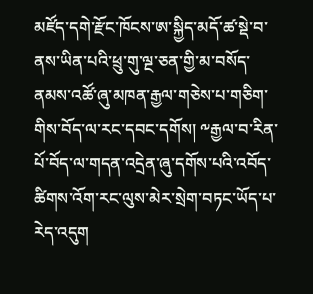མཛོད་དགེ་རྫོང་ཁོངས་ཨ་སྐྱིད་མདོ་ཚ་སྡེ་བ་ནས་ཡིན་པའི་ཕྲུ་གུ་ལྔ་ཅན་གྱི་མ་བསོད་ནམས་འཚོ་ཞུ་མཁན་རྒྱལ་གཅེས་པ་གཅིག་གིས་བོད་ལ་རང་དབང་དགོས། ༸རྒྱལ་བ་རིན་པོ་བོད་ལ་གདན་འདྲེན་ཞུ་དགོས་པའི་འབོད་ཚིགས་འོག་རང་ལུས་མེར་སྲེག་བཏང་ཡོད་པ་རེད་འདུག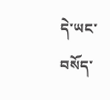དེ་ཡང་བསོད་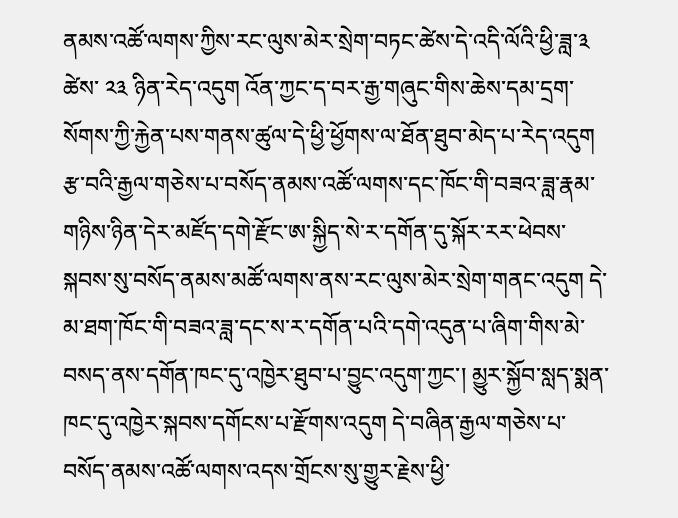ནམས་འཚོ་ལགས་ཀྱིས་རང་ལུས་མེར་སྲེག་བཏང་ཚེས་དེ་འདི་ལོའི་ཕྱི་ཟླ་༣ ཚེས་ ༢༣ ཉིན་རེད་འདུག འོན་ཀྱང་ད་བར་རྒྱ་གཞུང་གིས་ཆེས་དམ་དྲག་སོགས་ཀྱི་རྐྱེན་པས་གནས་ཚུལ་དེ་ཕྱི་ཕྱོགས་ལ་ཐོན་ཐུབ་མེད་པ་རེད་འདུག རྩ་བའི་རྒྱལ་གཅེས་པ་བསོད་ནམས་འཚོ་ལགས་དང་ཁོང་གི་བཟའ་ཟླ་རྣམ་གཉིས་ཉིན་དེར་མཛོད་དགེ་རྫོང་ཨ་སྐྱིད་སེ་ར་དགོན་དུ་སྐོར་རར་ཕེབས་སྐབས་སུ་བསོད་ནམས་མཚོ་ལགས་ནས་རང་ལུས་མེར་སྲེག་གནང་འདུག དེ་མ་ཐག་ཁོང་གི་བཟའ་ཟླ་དང་ས་ར་དགོན་པའི་དགེ་འདུན་པ་ཞིག་གིས་མེ་བསད་ནས་དགོན་ཁང་དུ་འཁྱེར་ཐུབ་པ་བྱུང་འདུག་ཀྱང་། མྱུར་སྐྱོབ་སླད་སྨན་ཁང་དུ་འཁྱེར་སྐབས་དགོངས་པ་རྫོགས་འདུག དེ་བཞིན་རྒྱལ་གཅེས་པ་བསོད་ནམས་འཚོ་ལགས་འདས་གྲོངས་སུ་གྱུར་རྗེས་ཕྱི་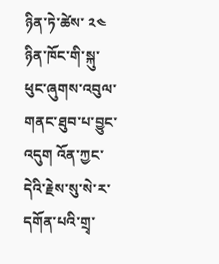ཉིན་ཏེ་ཚེས་ ༢༤ ཉིན་ཁོང་གི་སྐུ་ཕུང་ཞུགས་འབུལ་གནང་ཐུབ་པ་བྱུང་འདུག འོན་ཀྱང་དེའི་རྗེས་སུ་སེ་ར་དགོན་པའི་གྲྭ་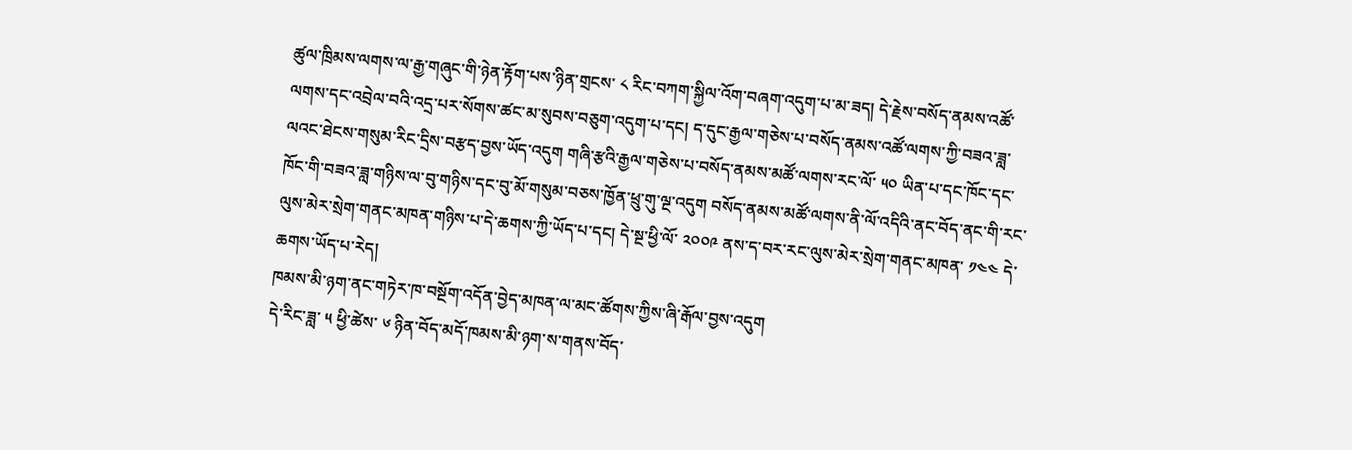ཚུལ་ཁྲིམས་ལགས་ལ་རྒྱ་གཞུང་གི་ཉེན་རྟོག་པས་ཉིན་གྲངས་ ༨ རིང་བཀག་སྐྱིལ་འོག་བཞག་འདུག་པ་མ་ཟད། དེ་རྗེས་བསོད་ནམས་འཚོ་ལགས་དང་འབྲེལ་བའི་འདྲ་པར་སོགས་ཚང་མ་སུབས་བཅུག་འདུག་པ་དང། ད་དུང་རྒྱལ་གཅེས་པ་བསོད་ནམས་འཚོ་ལགས་ཀྱི་བཟའ་ཟླ་ལའང་ཐེངས་གསུམ་རིང་དྲིས་བརྩད་བྱས་ཡོད་འདུག གཞི་རྩའི་རྒྱལ་གཅེས་པ་བསོད་ནམས་མཚོ་ལགས་རང་ལོ་ ༥༠ ཡིན་པ་དང་ཁོང་དང་ཁོང་གི་བཟའ་ཟླ་གཉིས་ལ་བུ་གཉིས་དང་བུ་མོ་གསུམ་བཅས་ཁྱོན་ཕྲུ་གུ་ལྔ་འདུག བསོད་ནམས་མཚོ་ལགས་ནི་ལོ་འདིའི་ནང་བོད་ནང་གི་རང་ལུས་མེར་སྲེག་གནང་མཁན་གཉིས་པ་དེ་ཆགས་ཀྱི་ཡོད་པ་དང། དེ་སྔ་ཕྱི་ལོ་ ༢༠༠༩ ནས་ད་བར་རང་ལུས་མེར་སྲེག་གནང་མཁན་ ༡༤༤ དེ་ཆགས་ཡོད་པ་རེད།
ཁམས་མི་ཉག་ནང་གཏེར་ཁ་བསྔོག་འདོན་བྱེད་མཁན་ལ་མང་ཚོགས་ཀྱིས་ཞི་རྒོལ་བྱས་འདུག
དེ་རིང་ཟླ་ ༥ ཕྱི་ཚེས་ ༦ ཉིན་བོད་མདོ་ཁམས་མི་ཉག་ས་གནས་བོད་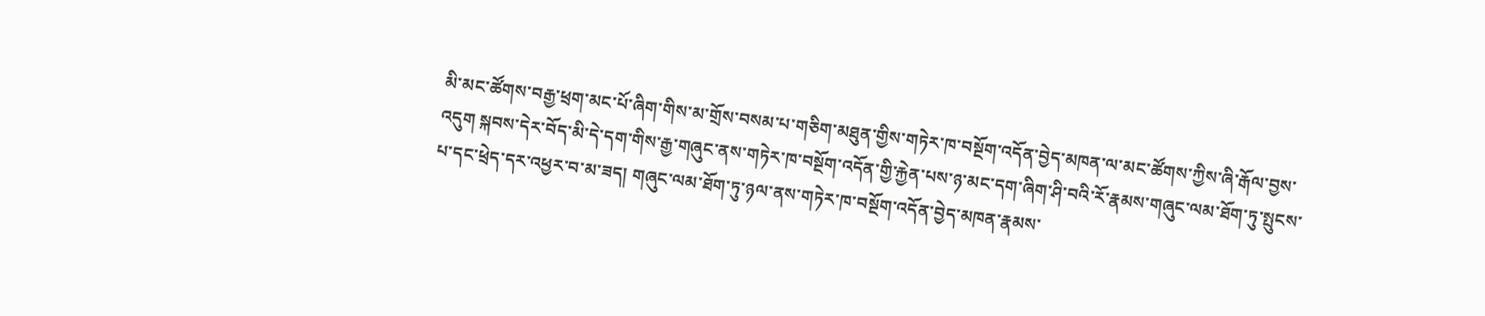མི་མང་ཚོགས་བརྒྱ་ཕྲག་མང་པོ་ཞིག་གིས་མ་གྲོས་བསམ་པ་གཅིག་མཐུན་གྱིས་གཏེར་ཁ་བསྔོག་འདོན་བྱེད་མཁན་ལ་མང་ཚོགས་ཀྱིས་ཞི་རྒོལ་བྱས་འདུག སྐབས་དེར་བོད་མི་དེ་དག་གིས་རྒྱ་གཞུང་ནས་གཏེར་ཁ་བསྔོག་འདོན་གྱི་རྐྱེན་པས་ཉ་མང་དག་ཞིག་ཤི་བའི་རོ་རྣམས་གཞུང་ལམ་ཐོག་ཏུ་སྤུངས་པ་དང་ཕྲེད་དར་འཕྱར་བ་མ་ཟད། གཞུང་ལམ་ཐོག་ཏུ་ཉལ་ནས་གཏེར་ཁ་བསྔོག་འདོན་བྱེད་མཁན་རྣམས་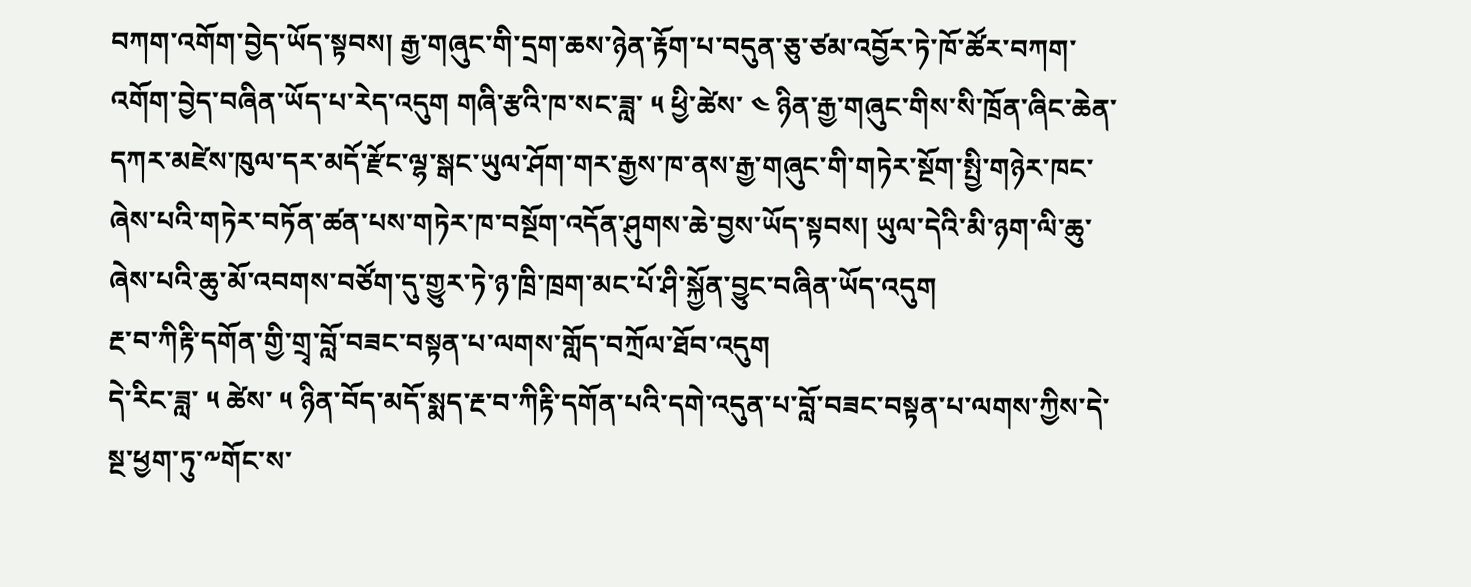བཀག་འགོག་བྱེད་ཡོད་སྟབས། རྒྱ་གཞུང་གི་དྲག་ཆས་ཉེན་རྟོག་པ་བདུན་ཅུ་ཙམ་འབྱོར་ཏེ་ཁོ་ཚོར་བཀག་འགོག་བྱེད་བཞིན་ཡོད་པ་རེད་འདུག གཞི་རྩའི་ཁ་སང་ཟླ་ ༥ ཕྱི་ཚེས་ ༤ ཉིན་རྒྱ་གཞུང་གིས་སི་ཁྲོན་ཞིང་ཆེན་དཀར་མཛེས་ཁུལ་དར་མདོ་རྫོང་ལྷ་སྒང་ཡུལ་ཤོག་གར་རྒྱས་ཁ་ནས་རྒྱ་གཞུང་གི་གཏེར་སྔོག་སྤྱི་གཉེར་ཁང་ཞེས་པའི་གཏེར་བཏོན་ཚན་པས་གཏེར་ཁ་བསྔོག་འདོན་ཤུགས་ཆེ་བྱས་ཡོད་སྟབས། ཡུལ་དེའི་མི་ཉག་ལི་ཆུ་ཞེས་པའི་ཆུ་མོ་འབགས་བཙོག་དུ་གྱུར་ཏེ་ཉ་ཁྲི་ཁྲག་མང་པོ་ཤི་སྐྱོན་བྱུང་བཞིན་ཡོད་འདུག
རྔ་བ་ཀིརྟི་དགོན་གྱི་གྲྭ་བློ་བཟང་བསྟན་པ་ལགས་གློད་བཀྲོལ་ཐོབ་འདུག
དེ་རིང་ཟླ་ ༥ ཚེས་ ༥ ཉིན་བོད་མདོ་སྨད་རྔ་བ་ཀིརྟི་དགོན་པའི་དགེ་འདུན་པ་བློ་བཟང་བསྟན་པ་ལགས་ཀྱིས་དེ་སྔ་ཕྱག་ཏུ་༸གོང་ས་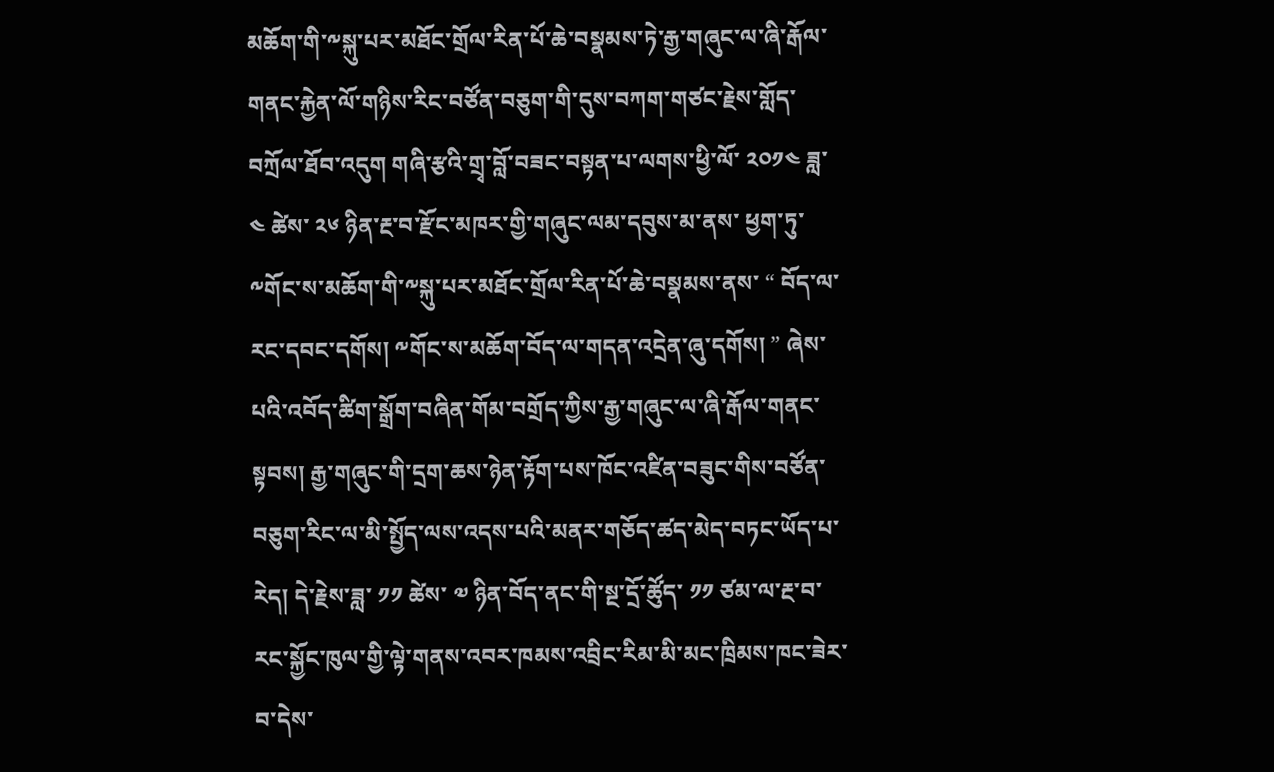མཆོག་གི་༸སྐུ་པར་མཐོང་གྲོལ་རིན་པོ་ཆེ་བསྣམས་ཏེ་རྒྱ་གཞུང་ལ་ཞི་རྒོལ་གནང་རྐྱེན་ལོ་གཉིས་རིང་བཙོན་བཅུག་གི་དུས་བཀག་གཙང་རྗེས་གློད་བཀྲོལ་ཐོབ་འདུག གཞི་རྩའི་གྲྭ་བློ་བཟང་བསྟན་པ་ལགས་ཕྱི་ལོ་ ༢༠༡༤ ཟླ་ ༤ ཚེས་ ༢༦ ཉིན་རྔ་བ་རྫོང་མཁར་གྱི་གཞུང་ལམ་དབུས་མ་ནས་ ཕྱག་ཏུ་༸གོང་ས་མཆོག་གི་༸སྐུ་པར་མཐོང་གྲོལ་རིན་པོ་ཆེ་བསྣམས་ནས་ “ བོད་ལ་རང་དབང་དགོས། ༸གོང་ས་མཆོག་བོད་ལ་གདན་འདྲེན་ཞུ་དགོས། ” ཞེས་པའི་འབོད་ཚིག་སྒྲོག་བཞིན་གོམ་བགྲོད་ཀྱིས་རྒྱ་གཞུང་ལ་ཞི་རྒོལ་གནང་སྟབས། རྒྱ་གཞུང་གི་དྲག་ཆས་ཉེན་རྟོག་པས་ཁོང་འཛིན་བཟུང་གིས་བཙོན་བཅུག་རིང་ལ་མི་སྤྱོད་ལས་འདས་པའི་མནར་གཅོད་ཚད་མེད་བཏང་ཡོད་པ་རེད། དེ་རྗེས་ཟླ་ ༡༡ ཚེས་ ༧ ཉིན་བོད་ནང་གི་སྔ་དྲོ་ཚོུད་ ༡༡ ཙམ་ལ་རྔ་བ་རང་སྐྱོང་ཁུལ་གྱི་ལྟེ་གནས་འབར་ཁམས་འབྲིང་རིམ་མི་མང་ཁྲིམས་ཁང་ཟེར་བ་དེས་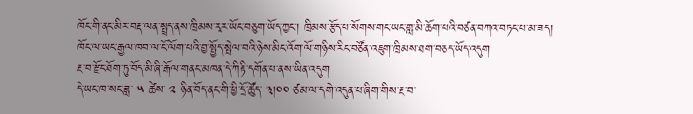ཁོང་གི་ནང་མིར་བརྡ་ལན་སྤྲད་ནས་ཁྲིམས་རྭར་ཡོང་བཅུག་ཡོད་ཀྱང་། ཁྲིམས་རྩོད་པ་སོགས་གང་ཡང་གླ་མི་ཆོག་པའི་བཙན་བཀའ་བཏང་པ་མ་ཟད། ཁོང་ལ་ཡང་རྒྱལ་ཁབ་ལ་ངོ་ལོག་པའི་བྱ་སྤྱོད་སྤེལ་བའི་ཉེས་མིང་འོག་ལོ་གཉིས་རིང་བཙོན་འཇུག་ཁྲིམས་ཐག་བཅད་ཡོད་འདུག
རྔ་བ་རྫོང་ཐོག་ཏུ་བོད་མི་ཞི་རྒོལ་གནང་མཁན་དེ་ཀིརྟི་དགོན་པ་ནས་ཡིན་འདུག
དེ་ཡང་ཁ་སང་ཟླ་ ༥ ཚེས་ ༢ ཉིན་བོད་ནང་གི་ཕྱི་དྲོ་ཚོུད་ ༣།༠༠ ཙམ་ལ་དགེ་འདུན་པ་ཞིག་གིས་རྔ་བ་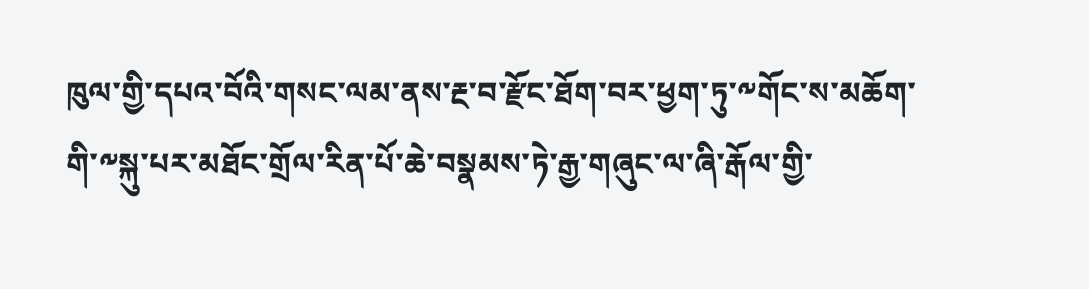ཁུལ་གྱི་དཔའ་བོའི་གསང་ལམ་ནས་རྔ་བ་རྫོང་ཐོག་བར་ཕྱག་ཏུ་༸གོང་ས་མཆོག་གི་༸སྐུ་པར་མཐོང་གྲོལ་རིན་པོ་ཆེ་བསྣམས་ཏེ་རྒྱ་གཞུང་ལ་ཞི་རྒོལ་གྱི་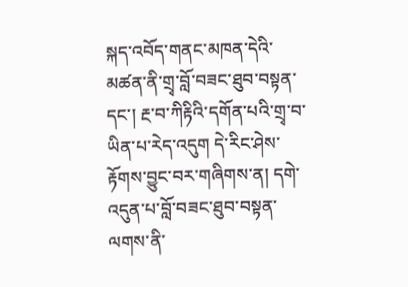སྐད་འབོད་གནང་མཁན་དེའི་མཚན་ནི་གྲྭ་བློ་བཟང་ཐུབ་བསྟན་དང་། རྔ་བ་ཀིརྟིའི་དགོན་པའི་གྲྭ་བ་ཡིན་པ་རེད་འདུག དེ་རིང་ཤེས་རྟོགས་བྱུང་བར་གཞིགས་ན། དགེ་འདུན་པ་བློ་བཟང་ཐུབ་བསྟན་ལགས་ནི་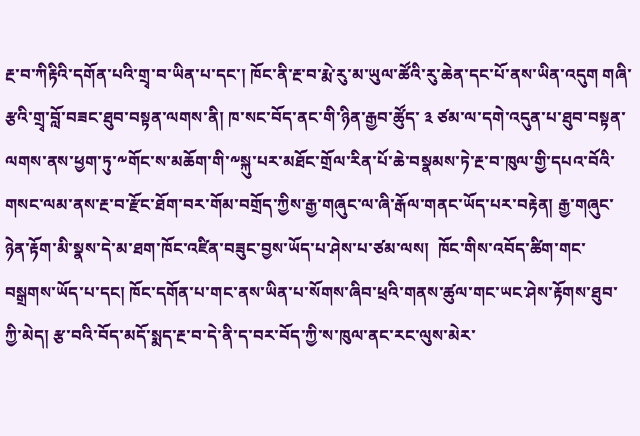རྔ་བ་ཀིརྟིའི་དགོན་པའི་གྲྭ་བ་ཡིན་པ་དང་། ཁོང་ནི་རྔ་བ་རྨེ་རུ་མ་ཡུལ་ཚོའི་རུ་ཆེན་དང་པོ་ནས་ཡིན་འདུག གཞི་རྩའི་གྲྭ་བློ་བཟང་ཐུབ་བསྟན་ལགས་ནི། ཁ་སང་བོད་ནང་གི་ཉིན་རྒྱབ་ཚོུད་ ༣ ཙམ་ལ་དགེ་འདུན་པ་ཐུབ་བསྟན་ལགས་ནས་ཕྱག་ཏུ་༸གོང་ས་མཆོག་གི་༸སྐུ་པར་མཐོང་གྲོལ་རིན་པོ་ཆེ་བསྣམས་ཏེ་རྔ་བ་ཁུལ་གྱི་དཔའ་བོའི་གསང་ལམ་ནས་རྔ་བ་རྫོང་ཐོག་བར་གོམ་བགྲོད་ཀྱིས་རྒྱ་གཞུང་ལ་ཞི་རྒོལ་གནང་ཡོད་པར་བརྟེན། རྒྱ་གཞུང་ཉེན་རྟོག་མི་སྣས་དེ་མ་ཐག་ཁོང་འཛིན་བཟུང་བྱས་ཡོད་པ་ཤེས་པ་ཙམ་ལས།  ཁོང་གིས་འབོད་ཚིག་གང་བསྒྲགས་ཡོད་པ་དང། ཁོང་དགོན་པ་གང་ནས་ཡིན་པ་སོགས་ཞིབ་ཕྲའི་གནས་ཚུལ་གང་ཡང་ཤེས་རྟོགས་ཐུབ་ཀྱི་མེད། རྩ་བའི་བོད་མདོ་སྨད་རྔ་བ་དེ་ནི་ད་བར་བོད་ཀྱི་ས་ཁུལ་ནང་རང་ལུས་མེར་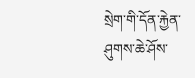སྲེག་གི་དོན་རྐྱེན་ཤུགས་ཆེ་ཤོས་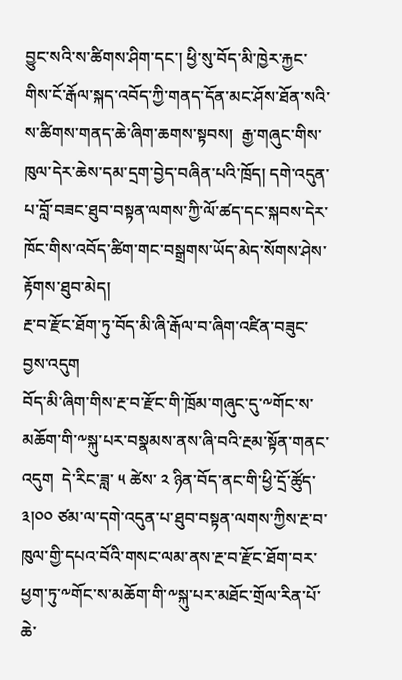བྱུང་སའི་ས་ཚིགས་ཤིག་དང་། ཕྱི་སུ་བོད་མི་ཁྱེར་རྐྱང་གིས་ངོ་རྒོལ་སྐད་འབོད་ཀྱི་གནད་དོན་མང་ཤོས་ཐོན་སའི་ས་ཚིགས་གནད་ཆེ་ཞིག་ཆགས་སྟབས།  རྒྱ་གཞུང་གིས་ཁུལ་དེར་ཆེས་དམ་དྲག་བྱེད་བཞིན་པའི་ཁྲོད། དགེ་འདུན་པ་བློ་བཟང་ཐུབ་བསྟན་ལགས་ཀྱི་ལོ་ཚད་དང་སྐབས་དེར་ཁོང་གིས་འབོད་ཚིག་གང་བསྒྲགས་ཡོད་མེད་སོགས་ཤེས་རྟོགས་ཐུབ་མེད།
རྔ་བ་རྫོང་ཐོག་ཏུ་བོད་མི་ཞི་རྒོལ་བ་ཞིག་འཛིན་བཟུང་བྱས་འདུག
བོད་མི་ཞིག་གིས་རྔ་བ་རྫོང་གི་ཁྲོམ་གཞུང་དུ་༸གོང་ས་མཆོག་གི་༸སྐུ་པར་བསྣམས་ནས་ཞི་བའི་རྔམ་སྟོན་གནང་འདུག  དེ་རིང་ཟླ་ ༥ ཚེས་ ༢ ཉིན་བོད་ནང་གི་ཕྱི་དྲོ་ཚོུད་ ༣།༠༠ ཙམ་ལ་དགེ་འདུན་པ་ཐུབ་བསྟན་ལགས་ཀྱིས་རྔ་བ་ཁུལ་གྱི་དཔའ་བོའི་གསང་ལམ་ནས་རྔ་བ་རྫོང་ཐོག་བར་ཕྱག་ཏུ་༸གོང་ས་མཆོག་གི་༸སྐུ་པར་མཐོང་གྲོལ་རིན་པོ་ཆེ་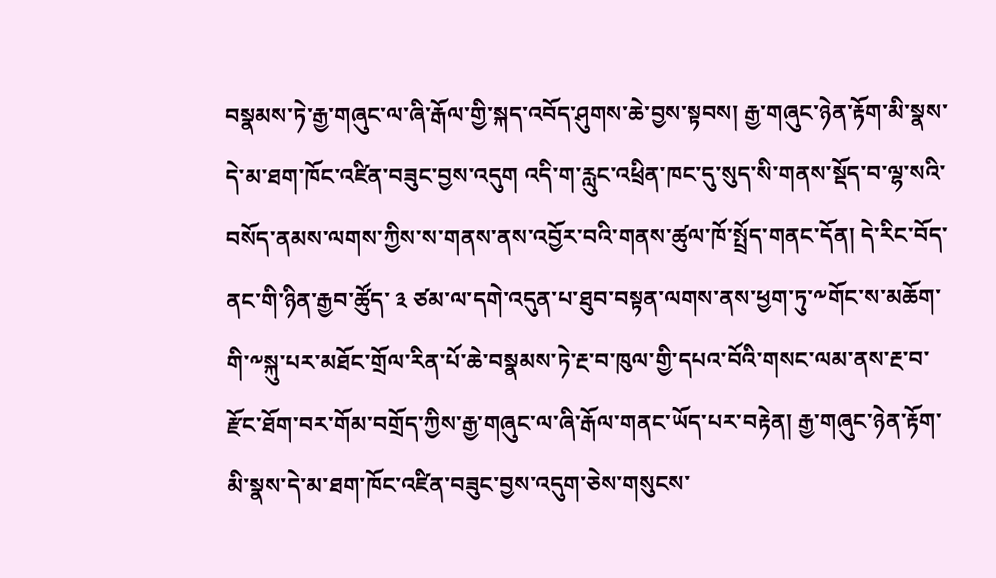བསྣམས་ཏེ་རྒྱ་གཞུང་ལ་ཞི་རྒོལ་གྱི་སྐད་འབོད་ཤུགས་ཆེ་བྱས་སྟབས། རྒྱ་གཞུང་ཉེན་རྟོག་མི་སྣས་དེ་མ་ཐག་ཁོང་འཛིན་བཟུང་བྱས་འདུག འདི་ག་རླུང་འཕྲིན་ཁང་དུ་སུད་སི་གནས་སྡོད་བ་ལྷ་སའི་བསོད་ནམས་ལགས་ཀྱིས་ས་གནས་ནས་འབྱོར་བའི་གནས་ཚུལ་ཁོ་སྤྲོད་གནང་དོན། དེ་རིང་བོད་ནང་གི་ཉིན་རྒྱབ་ཚོུད་ ༣ ཙམ་ལ་དགེ་འདུན་པ་ཐུབ་བསྟན་ལགས་ནས་ཕྱག་ཏུ་༸གོང་ས་མཆོག་གི་༸སྐུ་པར་མཐོང་གྲོལ་རིན་པོ་ཆེ་བསྣམས་ཏེ་རྔ་བ་ཁུལ་གྱི་དཔའ་བོའི་གསང་ལམ་ནས་རྔ་བ་རྫོང་ཐོག་བར་གོམ་བགྲོད་ཀྱིས་རྒྱ་གཞུང་ལ་ཞི་རྒོལ་གནང་ཡོད་པར་བརྟེན། རྒྱ་གཞུང་ཉེན་རྟོག་མི་སྣས་དེ་མ་ཐག་ཁོང་འཛིན་བཟུང་བྱས་འདུག་ཅེས་གསུངས་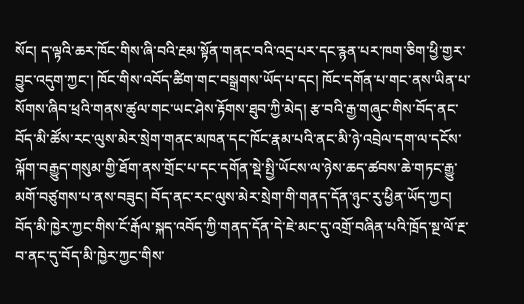སོང། ད་ལྟའི་ཆར་ཁོང་གིས་ཞི་བའི་རྔམ་སྟོན་གནང་བའི་འདྲ་པར་དང་རྙན་པར་ཁག་ཅིག་ཕྱི་གྱར་བྱུང་འདུག་ཀྱང་། ཁོང་གིས་འབོད་ཚིག་གང་བསྒྲགས་ཡོད་པ་དང། ཁོང་དགོན་པ་གང་ནས་ཡིན་པ་སོགས་ཞིབ་ཕྲའི་གནས་ཚུལ་གང་ཡང་ཤེས་རྟོགས་ཐུབ་ཀྱི་མེད། རྩ་བའི་རྒྱ་གཞུང་གིས་བོད་ནང་བོད་མི་ཚོས་རང་ལུས་མེར་སྲེག་གནང་མཁན་དང་ཁོང་རྣམ་པའི་ནང་མི་ཉེ་འབྲེལ་དག་ལ་དངོས་ལྐོག་བརྒྱུད་གསུམ་གྱི་ཐོག་ནས་གྲོང་པ་དང་དགོན་སྡེ་སྤྱི་ཡོངས་ལ་ཉེས་ཆད་ཚབས་ཆེ་གཏང་རྒྱུ་མགོ་བཙུགས་པ་ནས་བཟུང། བོད་ནང་རང་ལུས་མེར་སྲེག་གི་གནད་དོན་ཉུང་རུ་ཕྱིན་ཡོད་ཀྱང། བོད་མི་ཁྱེར་ཀྱང་གིས་ངོ་རྒོལ་སྐད་འབོད་ཀྱི་གནད་དོན་དེ་ཇེ་མང་དུ་འགྲོ་བཞིན་པའི་ཁྲོད་སྔ་ལོ་རྔ་བ་ནང་དུ་བོད་མི་ཁྱེར་ཀྱང་གིས་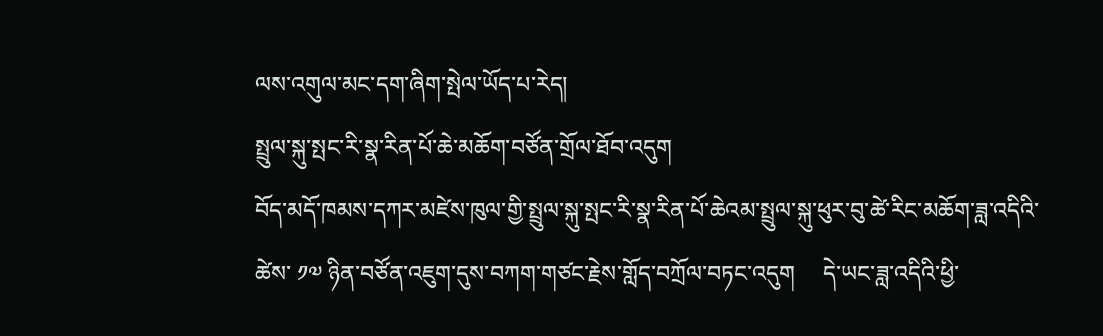ལས་འགུལ་མང་དག་ཞིག་སྤེལ་ཡོད་པ་རེད།
སྤྲུལ་སྐུ་སྤང་རི་སྣ་རིན་པོ་ཆེ་མཆོག་བཙོན་གྲོལ་ཐོབ་འདུག
བོད་མདོ་ཁམས་དཀར་མཛེས་ཁུལ་གྱི་སྤྲུལ་སྐུ་སྤང་རི་སྣ་རིན་པོ་ཆེའམ་སྤྲུལ་སྐུ་ཕུར་བུ་ཚེ་རིང་མཆོག་ཟླ་འདིའི་ཚེས་ ༡༧ ཉིན་བཙོན་འཇུག་དུས་བཀག་གཙང་རྗེས་གློད་བཀྲོལ་བཏང་འདུག     དེ་ཡང་ཟླ་འདིའི་ཕྱི་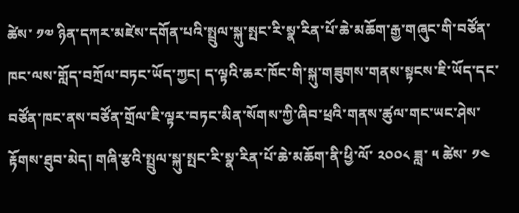ཚེས་ ༡༧ ཉིན་དཀར་མཛེས་དགོན་པའི་སྤྲུལ་སྐུ་སྤང་རི་སྣ་རིན་པོ་ཆེ་མཆོག་རྒྱ་གཞུང་གི་བཙོན་ཁང་ལས་གློད་བཀྲོལ་བཏང་ཡོད་ཀྱང། ད་ལྟའི་ཆར་ཁོང་གི་སྐུ་གཟུགས་གནས་སྟངས་ཇི་ཡོད་དང་བཙོན་ཁང་ནས་བཙོན་གྲོལ་ཇི་ལྟར་བཏང་མིན་སོགས་ཀྱི་ཞིབ་ཕྲའི་གནས་ཚུལ་གང་ཡང་ཤེས་རྟོགས་ཐུབ་མེད། གཞི་རྩའི་སྤྲུལ་སྐུ་སྤང་རི་སྣ་རིན་པོ་ཆེ་མཆོག་ནི་ཕྱི་ལོ་ ༢༠༠༨ ཟླ་ ༥ ཚེས་ ༡༤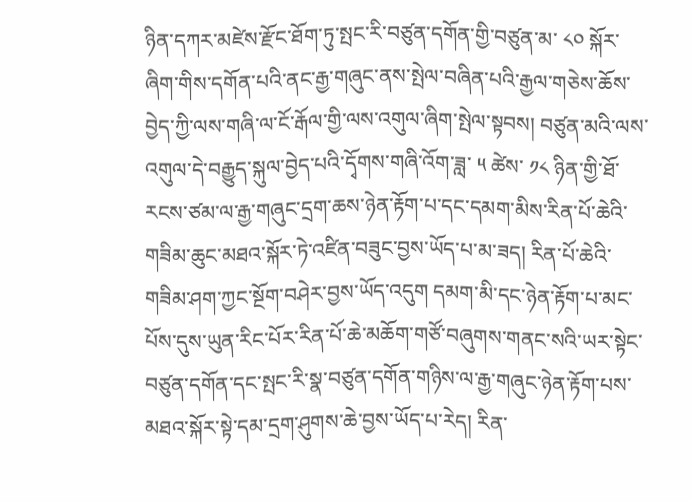ཉིན་དཀར་མཛེས་རྫོང་ཐོག་ཏུ་སྤང་རི་བཙུན་དགོན་གྱི་བཙུན་མ་ ༨༠ སྐོར་ཞིག་གིས་དགོན་པའི་ནང་རྒྱ་གཞུང་ནས་སྤེལ་བཞིན་པའི་རྒྱལ་གཅེས་ཆོས་བྱེད་ཀྱི་ལས་གཞི་ལ་ངོ་རྒོལ་གྱི་ལས་འགུལ་ཞིག་སྤེལ་སྟབས། བཙུན་མའི་ལས་འགུལ་དེ་བརྒྱུད་སྐུལ་བྱེད་པའི་དྭོགས་གཞི་འོག་ཟླ་ ༥ ཚེས་ ༡༨ ཉིན་གྱི་ཐོ་རངས་ཙམ་ལ་རྒྱ་གཞུང་དྲག་ཆས་ཉེན་རྟོག་པ་དང་དམག་མིས་རིན་པོ་ཆེའི་གཟིམ་ཆུང་མཐའ་སྐོར་ཏེ་འཛིན་བཟུང་བྱས་ཡོད་པ་མ་ཟད། རིན་པོ་ཆེའི་གཟིམ་ཤག་ཀྱང་སྔོག་བཤེར་བྱས་ཡོད་འདུག དམག་མི་དང་ཉེན་རྟོག་པ་མང་པོས་དུས་ཡུན་རིང་པོར་རིན་པོ་ཆེ་མཆོག་གཙོ་བཞུགས་གནང་སའི་ཡར་སྟེང་བཙུན་དགོན་དང་སྤང་རི་སྣ་བཙུན་དགོན་གཉིས་ལ་རྒྱ་གཞུང་ཉེན་རྟོག་པས་མཐའ་སྐོར་སྟེ་དམ་དྲག་ཤུགས་ཆེ་བྱས་ཡོད་པ་རེད། རིན་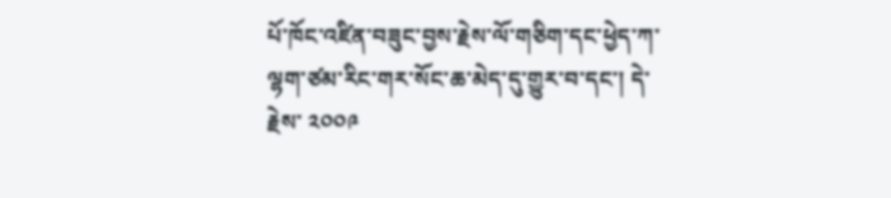པོ་ཁོང་འཛིན་བཟུང་བྱས་རྗེས་ལོ་གཅིག་དང་ཕྱེད་ཀ་ལྷག་ཙམ་རིང་གར་སོང་ཆ་མེད་དུ་གྱུར་བ་དང་། དེ་རྗེས་ ༢༠༠༩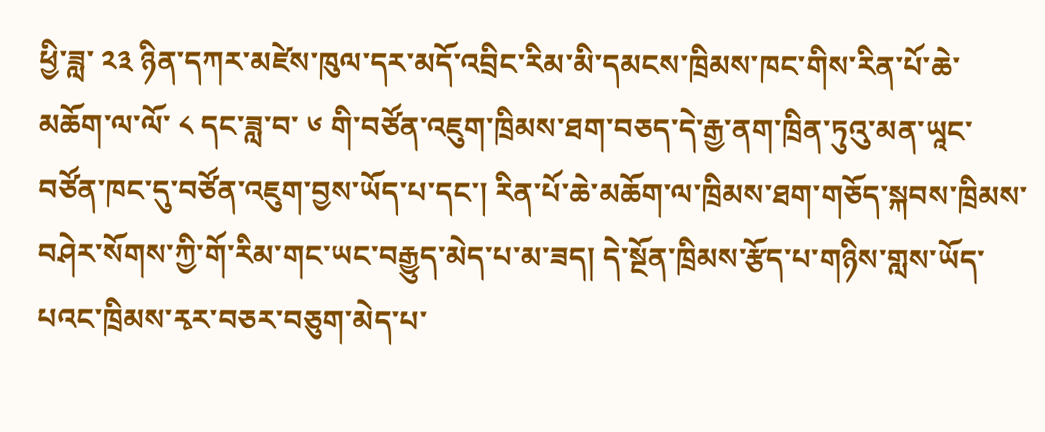ཕྱི་ཟླ་ ༢༣ ཉིན་དཀར་མཛེས་ཁུལ་དར་མདོ་འབྲིང་རིམ་མི་དམངས་ཁྲིམས་ཁང་གིས་རིན་པོ་ཆེ་མཆོག་ལ་ལོ་ ༨ དང་ཟླ་བ་ ༦ གི་བཙོན་འཇུག་ཁྲིམས་ཐག་བཅད་དེ་རྒྱ་ནག་ཁྲིན་ཏུའུ་མན་ཡཱང་བཙོན་ཁང་དུ་བཙོན་འཇུག་བྱས་ཡོད་པ་དང་། རིན་པོ་ཆེ་མཆོག་ལ་ཁྲིམས་ཐག་གཅོད་སྐབས་ཁྲིམས་བཤེར་སོགས་ཀྱི་གོ་རིམ་གང་ཡང་བརྒྱུད་མེད་པ་མ་ཟད། དེ་སྔོན་ཁྲིམས་རྩོད་པ་གཉིས་གླས་ཡོད་པའང་ཁྲིམས་རྭར་བཅར་བཅུག་མེད་པ་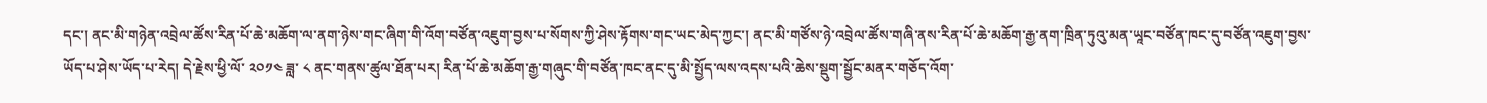དང་། ནང་མི་གཉེན་འབྲེལ་ཚོས་རིན་པོ་ཆེ་མཆོག་ལ་ནག་ཉེས་གང་ཞིག་གི་འོག་བཙོན་འཇུག་བྱས་པ་སོགས་ཀྱི་ཤེས་རྟོགས་གང་ཡང་མེད་ཀྱང་། ནང་མི་གཙོས་ཉེ་འབྲེལ་ཚོས་གཞི་ནས་རིན་པོ་ཆེ་མཆོག་རྒྱ་ནག་ཁྲིན་ཏུའུ་མན་ཡཱང་བཙོན་ཁང་དུ་བཙོན་འཇུག་བྱས་ཡོད་པ་ཤེས་ཡོད་པ་རེད། དེ་རྗེས་ཕྱི་ལོ་ ༢༠༡༤ ཟླ་ ༨ ནང་གནས་ཚུལ་ཐོན་པར། རིན་པོ་ཆེ་མཆོག་རྒྱ་གཞུང་གི་བཙོན་ཁང་ནང་དུ་མི་སྤྱོད་ལས་འདས་པའི་ཆེས་སྡུག་སྦྱོང་མནར་གཅོད་འོག་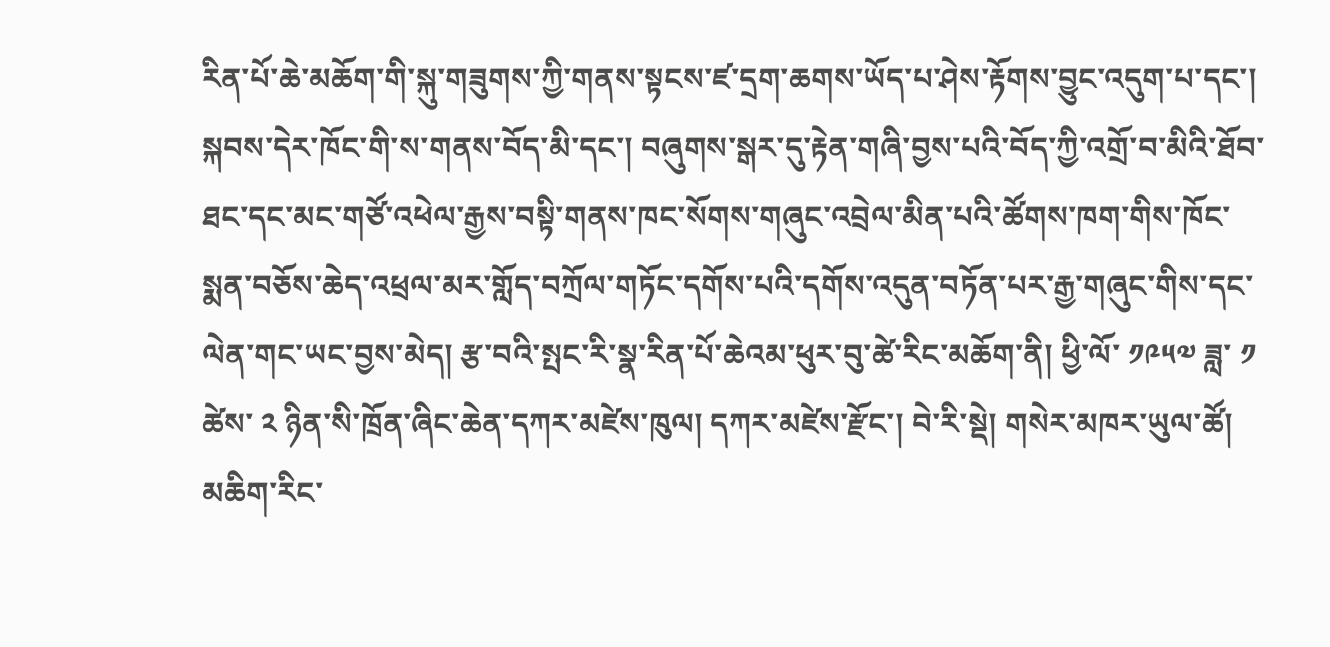རིན་པོ་ཆེ་མཆོག་གི་སྐུ་གཟུགས་ཀྱི་གནས་སྟངས་ཛ་དྲག་ཆགས་ཡོད་པ་ཤེས་རྟོགས་བྱུང་འདུག་པ་དང་། སྐབས་དེར་ཁོང་གི་ས་གནས་བོད་མི་དང་། བཞུགས་སྒར་དུ་རྟེན་གཞི་བྱས་པའི་བོད་ཀྱི་འགྲོ་བ་མིའི་ཐོབ་ཐང་དང་མང་གཙོ་འཕེལ་རྒྱས་བསྟི་གནས་ཁང་སོགས་གཞུང་འབྲེལ་མིན་པའི་ཚོགས་ཁག་གིས་ཁོང་སྨན་བཅོས་ཆེད་འཕྲལ་མར་གློད་བཀྲོལ་གཏོང་དགོས་པའི་དགོས་འདུན་བཏོན་པར་རྒྱ་གཞུང་གིས་དང་ལེན་གང་ཡང་བྱས་མེད། རྩ་བའི་སྤང་རི་སྣ་རིན་པོ་ཆེའམ་ཕུར་བུ་ཚེ་རིང་མཆོག་ནི། ཕྱི་ལོ་ ༡༩༥༧ ཟླ་ ༡ ཚེས་ ༢ ཉིན་སི་ཁྲོན་ཞིང་ཆེན་དཀར་མཛེས་ཁུལ། དཀར་མཛེས་རྫོང་། བེ་རི་སྡེ། གསེར་མཁར་ཡུལ་ཚོ། མཆིག་རིང་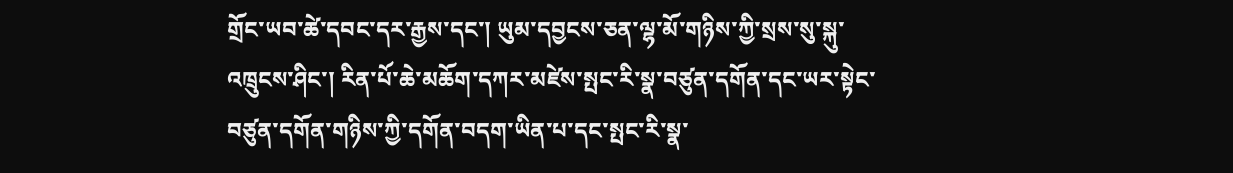གྲོང་ཡབ་ཚེ་དབང་དར་རྒྱས་དང་། ཡུམ་དབྱངས་ཅན་ལྷ་མོ་གཉིས་ཀྱི་སྲས་སུ་སྐུ་འཁྲུངས་ཤིང་། རིན་པོ་ཆེ་མཆོག་དཀར་མཛེས་སྤང་རི་སྣ་བཙུན་དགོན་དང་ཡར་སྟེང་བཙུན་དགོན་གཉིས་ཀྱི་དགོན་བདག་ཡིན་པ་དང་སྤང་རི་སྣ་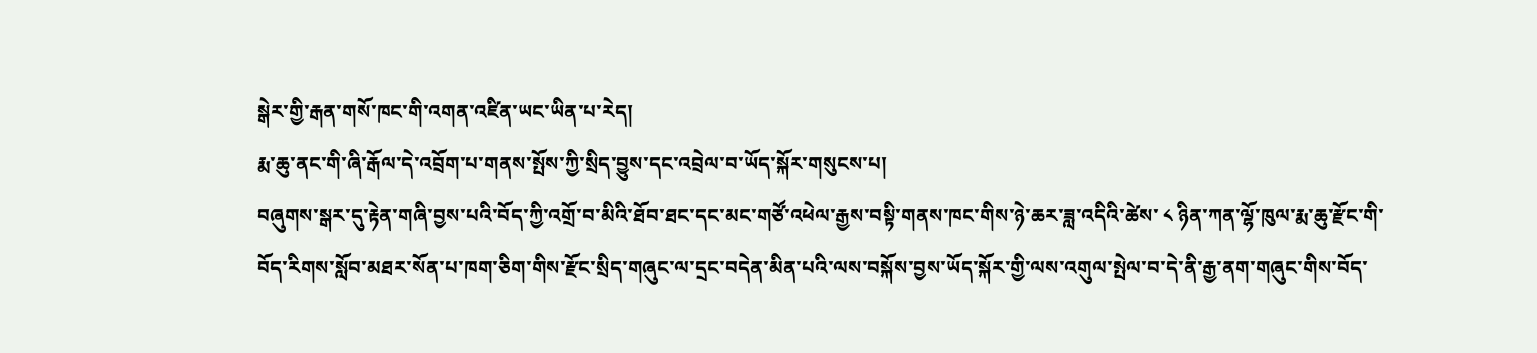སྒེར་གྱི་རྒན་གསོ་ཁང་གི་འགན་འཛིན་ཡང་ཡིན་པ་རེད།
རྨ་ཆུ་ནང་གི་ཞི་རྒོལ་དེ་འབྲོག་པ་གནས་སྤོས་ཀྱི་སྲིད་བྱུས་དང་འབྲེལ་བ་ཡོད་སྐོར་གསུངས་པ།
བཞུགས་སྒར་དུ་རྟེན་གཞི་བྱས་པའི་བོད་ཀྱི་འགྲོ་བ་མིའི་ཐོབ་ཐང་དང་མང་གཙོ་འཕེལ་རྒྱས་བསྟི་གནས་ཁང་གིས་ཉེ་ཆར་ཟླ་འདིའི་ཚེས་ ༨ ཉིན་ཀན་ལྷོ་ཁུལ་རྨ་ཆུ་རྫོང་གི་བོད་རིགས་སློབ་མཐར་སོན་པ་ཁག་ཅིག་གིས་རྫོང་སྲིད་གཞུང་ལ་དྲང་བདེན་མིན་པའི་ལས་བསྐོས་བྱས་ཡོད་སྐོར་གྱི་ལས་འགུལ་སྤེལ་བ་དེ་ནི་རྒྱ་ནག་གཞུང་གིས་བོད་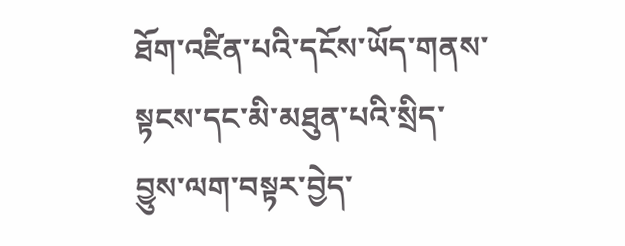ཐོག་འཛིན་པའི་དངོས་ཡོད་གནས་སྟངས་དང་མི་མཐུན་པའི་སྲིད་བྱུས་ལག་བསྟར་བྱེད་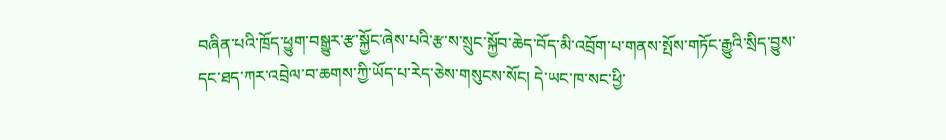བཞིན་པའི་ཁྲོད་ཕྱུག་བསྒྱུར་རྩ་སྐྱོང་ཞེས་པའི་རྩ་ས་སྲུང་སྐྱོབ་ཆེད་བོད་མི་འབྲོག་པ་གནས་སྤོས་གཏོང་རྒྱུའི་སྲིད་བྱུས་དང་ཐད་ཀར་འབྲེལ་བ་ཆགས་ཀྱི་ཡོད་པ་རེད་ཅེས་གསུངས་སོང། དེ་ཡང་ཁ་སང་ཕྱི་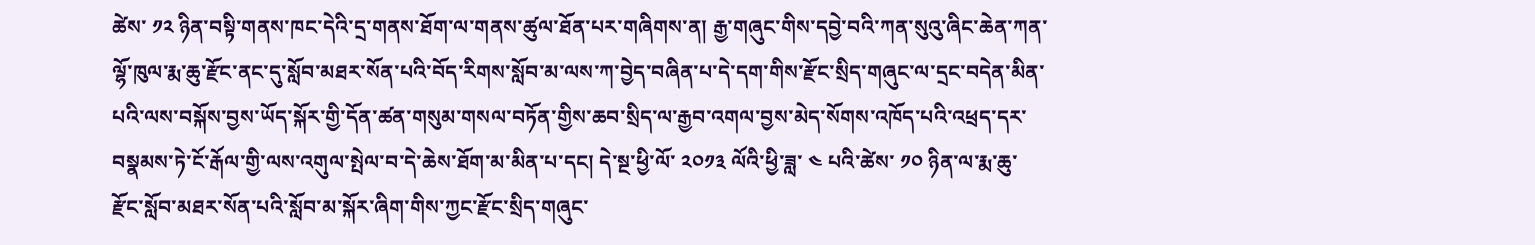ཚེས་ ༡༢ ཉིན་བསྟི་གནས་ཁང་དེའི་དྲ་གནས་ཐོག་ལ་གནས་ཚུལ་ཐོན་པར་གཞིགས་ན། རྒྱ་གཞུང་གིས་དབྱེ་བའི་ཀན་སུའུ་ཞིང་ཆེན་ཀན་ལྷོ་ཁུལ་རྨ་ཆུ་རྫོང་ནང་དུ་སློབ་མཐར་སོན་པའི་བོད་རིགས་སློབ་མ་ལས་ཀ་བྱེད་བཞིན་པ་དེ་དག་གིས་རྫོང་སྲིད་གཞུང་ལ་དྲང་བདེན་མིན་པའི་ལས་བསྐོས་བྱས་ཡོད་སྐོར་གྱི་དོན་ཚན་གསུམ་གསལ་བཏོན་གྱིས་ཆབ་སྲིད་ལ་རྒྱབ་འགལ་བྱས་མེད་སོགས་འཁོད་པའི་འཕྲད་དར་བསྣམས་ཏེ་ངོ་རྒོལ་གྱི་ལས་འགུལ་སྤེལ་བ་དེ་ཆེས་ཐོག་མ་མིན་པ་དང། དེ་སྔ་ཕྱི་ལོ་ ༢༠༡༣ ལོའི་ཕྱི་ཟླ་ ༤ པའི་ཚེས་ ༡༠ ཉིན་ལ་རྨ་ཆུ་རྫོང་སློབ་མཐར་སོན་པའི་སློབ་མ་སྐོར་ཞིག་གིས་ཀྱང་རྫོང་སྲིད་གཞུང་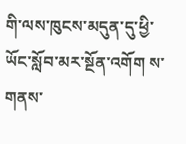གི་ལས་ཁུངས་མདུན་དུ་ཕྱི་ཡོང་སློབ་མར་སྔོན་འགོག ས་གནས་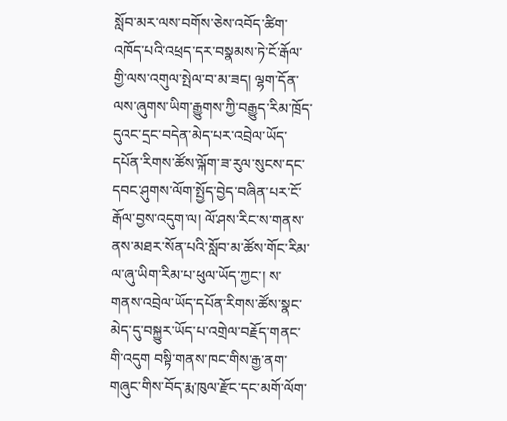སློབ་མར་ལས་བགོས་ཅེས་འབོད་ཚིག་འཁོད་པའི་འཕྲད་དར་བསྣམས་ཏེ་ངོ་རྒོལ་གྱི་ལས་འགུལ་སྤེལ་བ་མ་ཟད། ལྷག་དོན་ལས་ཞུགས་ཡིག་རྒྱུགས་ཀྱི་བརྒྱུད་རིམ་ཁྲོད་དུའང་དྲང་བདེན་མེད་པར་འབྲེལ་ཡོད་དཔོན་རིགས་ཚོས་ལྐོག་ཟ་རུལ་སུངས་དང་དབང་ཤུགས་ལོག་སྤྱོད་བྱེད་བཞིན་པར་ངོ་རྒོལ་བྱས་འདུག་ལ། ལོ་ཤས་རིང་ས་གནས་ནས་མཐར་སོན་པའི་སློབ་མ་ཚོས་གོང་རིམ་ལ་ཞུ་ཡིག་རིམ་པ་ཕུལ་ཡོད་ཀྱང་། ས་གནས་འབྲེལ་ཡོད་དཔོན་རིགས་ཚོས་སྣང་མེད་དུ་བསྐྱུར་ཡོད་པ་འགྲེལ་བརྗོད་གནང་གི་འདུག བསྟི་གནས་ཁང་གིས་རྒྱ་ནག་གཞུང་གིས་བོད་རྨ་ཁུལ་རྫོང་དང་མགོ་ལོག་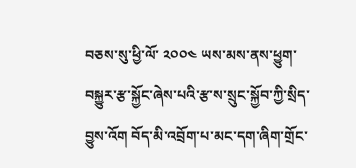བཅས་སུ་ཕྱི་ལོ་ ༢༠༠༤ ཡས་མས་ནས་ཕྱུག་བསྐྱུར་རྩ་སྐྱོང་ཞེས་པའི་རྩ་ས་སྲུང་སྐྱོབ་ཀྱི་སྲིད་བྱུས་འོག བོད་མི་འབྲོག་པ་མང་དག་ཞིག་གྲོང་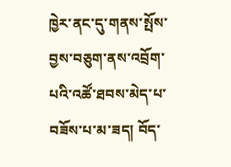ཁྱེར་ནང་དུ་གནས་སྤོས་བྱས་བཅུག་ནས་འབྲོག་པའི་འཚོ་ཐབས་མེད་པ་བཟོས་པ་མ་ཟད། བོད་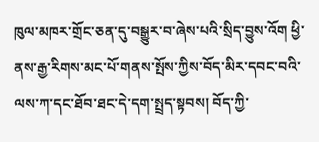ཁུལ་མཁར་གྲོང་ཅན་དུ་བསྒྱུར་བ་ཞེས་པའི་སྲིད་བྱུས་འོག ཕྱི་ནས་རྒྱ་རིགས་མང་པོ་གནས་སྤོས་ཀྱིས་བོད་མིར་དབང་བའི་ལས་ཀ་དང་ཐོབ་ཐང་དེ་དག་སྤྲད་སྟབས། བོད་ཀྱི་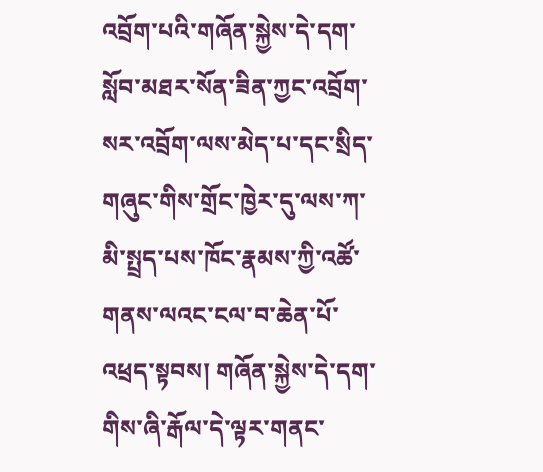འབྲོག་པའི་གཞོན་སྐྱེས་དེ་དག་སློབ་མཐར་སོན་ཟིན་ཀྱང་འབྲོག་སར་འབྲོག་ལས་མེད་པ་དང་སྲིད་གཞུང་གིས་གྲོང་ཁྱེར་དུ་ལས་ཀ་མི་སྤྲད་པས་ཁོང་རྣམས་ཀྱི་འཚོ་གནས་ལའང་ངལ་བ་ཆེན་པོ་འཕྲད་སྟབས། གཞོན་སྐྱེས་དེ་དག་གིས་ཞི་རྒོལ་དེ་ལྟར་གནང་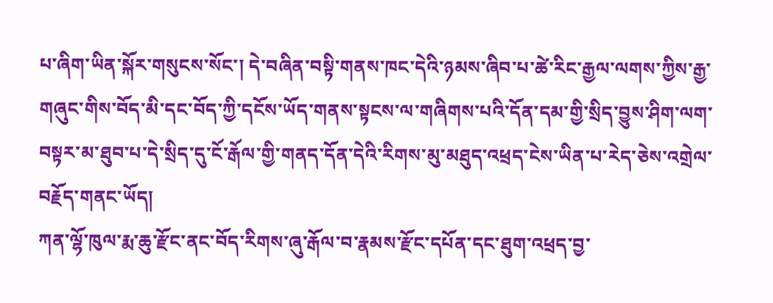པ་ཞིག་ཡིན་སྐོར་གསུངས་སོང་། དེ་བཞིན་བསྟི་གནས་ཁང་དེའི་ཉམས་ཞིབ་པ་ཚེ་རིང་རྒྱལ་ལགས་ཀྱིས་རྒྱ་གཞུང་གིས་བོད་མི་དང་བོད་ཀྱི་དངོས་ཡོད་གནས་སྟངས་ལ་གཞིགས་པའི་དོན་དམ་གྱི་སྲིད་བྱུས་ཤིག་ལག་བསྟར་མ་ཐུབ་པ་དེ་སྲིད་དུ་ངོ་རྒོལ་གྱི་གནད་དོན་དེའི་རིགས་མུ་མཐུད་འཕྲད་ངེས་ཡིན་པ་རེད་ཅེས་འགྲེལ་བརྗོད་གནང་ཡོད།
ཀན་ལྷོ་ཁུལ་རྨ་ཆུ་རྫོང་ནང་བོད་རིགས་ཞུ་རྒོལ་བ་རྣམས་རྫོང་དཔོན་དང་ཐུག་འཕྲད་བྱ་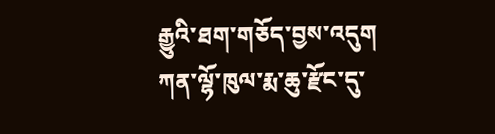རྒྱུའི་ཐག་གཅོད་བྱས་འདུག
ཀན་ལྷོ་ཁུལ་རྨ་ཆུ་རྫོང་དུ་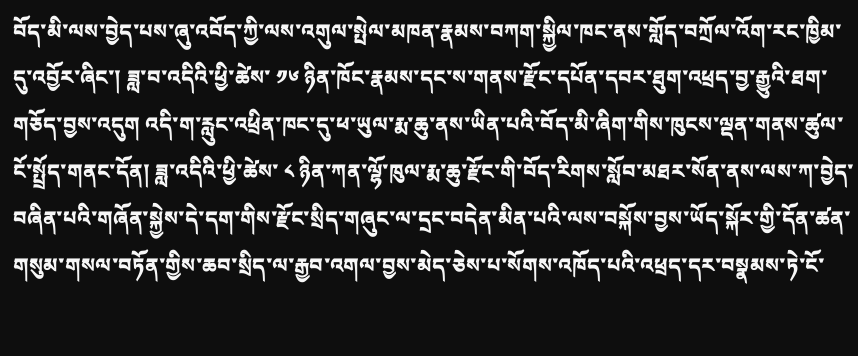བོད་མི་ལས་བྱེད་པས་ཞུ་འབོད་ཀྱི་ལས་འགུལ་སྤེལ་མཁན་རྣམས་བཀག་སྐྱིལ་ཁང་ནས་གློད་བཀྲོལ་འོག་རང་ཁྱིམ་དུ་འབྱོར་ཞིང་། ཟླ་བ་འདིའི་ཕྱི་ཚེས་ ༡༦ ཉིན་ཁོང་རྣམས་དང་ས་གནས་རྫོང་དཔོན་དབར་ཐུག་འཕྲད་བྱ་རྒྱུའི་ཐག་གཅོད་བྱས་འདུག འདི་ག་རླུང་འཕྲིན་ཁང་དུ་ཕ་ཡུལ་རྨ་ཆུ་ནས་ཡིན་པའི་བོད་མི་ཞིག་གིས་ཁུངས་ལྡན་གནས་ཚུལ་ངོ་སྤྲོད་གནང་དོན། ཟླ་འདིའི་ཕྱི་ཚེས་ ༨ ཉིན་ཀན་ལྷོ་ཁུལ་རྨ་ཆུ་རྫོང་གི་བོད་རིགས་སློབ་མཐར་སོན་ནས་ལས་ཀ་བྱེད་བཞིན་པའི་གཞོན་སྐྱེས་དེ་དག་གིས་རྫོང་སྲིད་གཞུང་ལ་དྲང་བདེན་མིན་པའི་ལས་བསྐོས་བྱས་ཡོད་སྐོར་གྱི་དོན་ཚན་གསུམ་གསལ་བཏོན་གྱིས་ཆབ་སྲིད་ལ་རྒྱབ་འགལ་བྱས་མེད་ཅེས་པ་སོགས་འཁོད་པའི་འཕྲད་དར་བསྣམས་ཏེ་ངོ་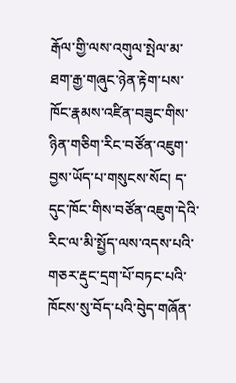རྒོལ་གྱི་ལས་འགུལ་སྤེལ་མ་ཐག་རྒྱ་གཞུང་ཉེན་རྟེག་པས་ཁོང་རྣམས་འཛིན་བཟུང་གིས་ཉིན་གཅིག་རིང་བཙོན་འཇུག་བྱས་ཡོད་པ་གསུངས་སོང། ད་དུང་ཁོང་གིས་བཙོན་འཇུག་དེའི་རིང་ལ་མི་སྤྱོད་ལས་འདས་པའི་གཅར་རྡུང་དྲག་པོ་བཏང་པའི་ཁོངས་སུ་བོད་པའི་བེུད་གཞོན་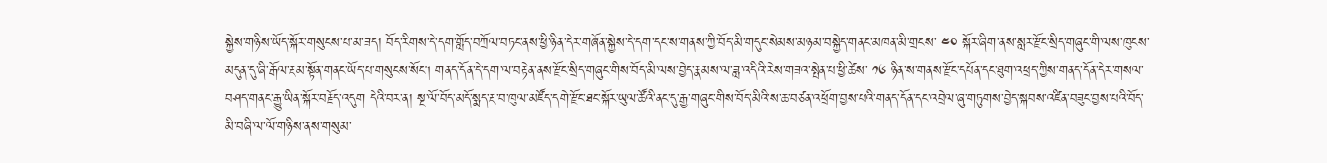སྐྱེས་གཉིས་ཡོད་སྐོར་གསུངས་པ་མ་ཟད། བོད་རིགས་དེ་དག་གློད་བཀྲོལ་བཏང་ནས་ཕྱི་ཉིན་དེར་གཞོན་སྐྱེས་དེ་དག་དང་ས་གནས་ཀྱི་བོད་མི་གདུང་སེམས་མཉམ་བསྐྱེད་གནང་མཁན་མི་གྲངས་ ༤༠ སྐོར་ཞིག་ནས་སླར་རྫོང་སྲིད་གཞུང་གི་ལས་ཁུངས་མདུན་དུ་ཞི་རྒོལ་རྔམ་སྟོན་གནང་ཡོད་པ་གསུངས་སོང། གནད་དོན་དེ་དག་ལ་བརྟེན་ནས་རྫོང་སྲིད་གཞུང་གིས་བོད་མི་ལས་བྱེད་རྣམས་ལ་ཟླ་འདིའི་རེས་གཟའ་སྤེན་པ་ཕྱི་ཚེས་ ༡༦ ཉིན་ས་གནས་རྫོང་དཔོན་དང་ཐུག་འཕྲད་ཀྱིས་གནད་དོན་དེར་གསལ་བཤད་གནང་རྒྱུ་ཡིན་སྐོར་བརྗོད་འདུག དེའི་བར་ན། སྔ་ལོ་བོད་མདོ་སྨད་རྔ་བ་ཁུལ་མཛོད་དགེ་རྫོང་ཐང་སྐོར་ཡུལ་ཚོའི་ནང་དུ་རྒྱ་གཞུང་གིས་བོད་མིའི་ས་ཆ་བཙན་འཕྲོག་བྱས་པའི་གནད་དོན་དང་འབྲེལ་ཞུ་གཏུགས་བྱེད་སྐབས་འཛིན་བཟུང་བྱས་པའི་བོད་མི་བཞི་ལ་ལོ་གཉིས་ནས་གསུམ་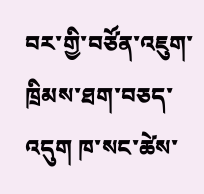བར་གྱི་བཙོན་འཇུག་ཁྲིམས་ཐག་བཅད་འདུག ཁ་སང་ཚེས་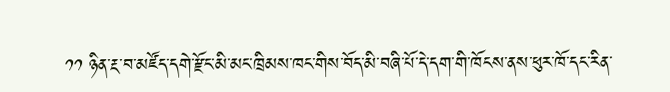༡༡ ཉིན་རྔ་བ་མཛོད་དགེ་རྫོང་མི་མང་ཁྲིམས་ཁང་གིས་བོད་མི་བཞི་པོ་དེ་དག་གི་ཁོངས་ནས་ཕུར་ཁོ་དང་རིན་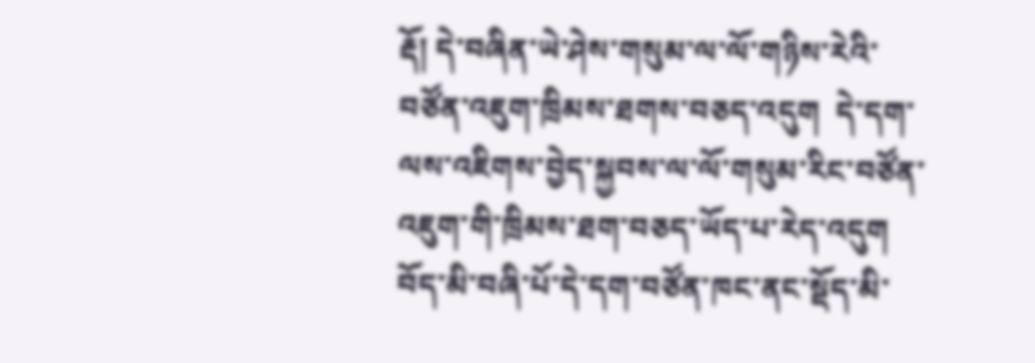རྡོ། དེ་བཞིན་ཡེ་ཤེས་གསུམ་ལ་ལོ་གཉིས་རེའི་བཙོན་འཇུག་ཁྲིམས་ཐགས་བཅད་འདུག  དེ་དག་ལས་འཇིགས་བྱེད་སྐྱབས་ལ་ལོ་གསུམ་རིང་བཙོན་འཇུག་གི་ཁྲིམས་ཐག་བཅད་ཡོད་པ་རེད་འདུག      བོད་མི་བཞི་པོ་དེ་དག་བཙོན་ཁང་ནང་སྡོད་མི་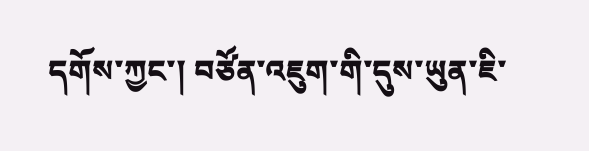དགོས་ཀྱང་། བཙོན་འཇུག་གི་དུས་ཡུན་ཇི་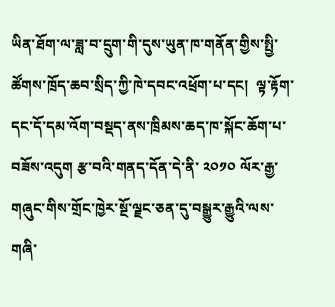ཡིན་ཐོག་ལ་ཟླ་བ་དྲུག་གི་དུས་ཡུན་ཁ་གནོན་གྱིས་སྤྱི་ཚོགས་ཁྲོད་ཆབ་སྲིད་ཀྱི་ཁེ་དབང་འཕྲོག་པ་དང།  ལྟ་རྟོག་དང་དོ་དམ་འོག་བསྡད་ནས་ཁྲིམས་ཆད་ཁ་སྐོང་ཆོག་པ་བཟོས་འདུག རྩ་བའི་གནད་དོན་དེ་ནི་ ༢༠༡༠ ལོར་རྒྱ་གཞུང་གིས་གྲོང་ཁྱེར་སྔོ་ལྗང་ཅན་དུ་བསྒྱུར་རྒྱུའི་ལས་གཞི་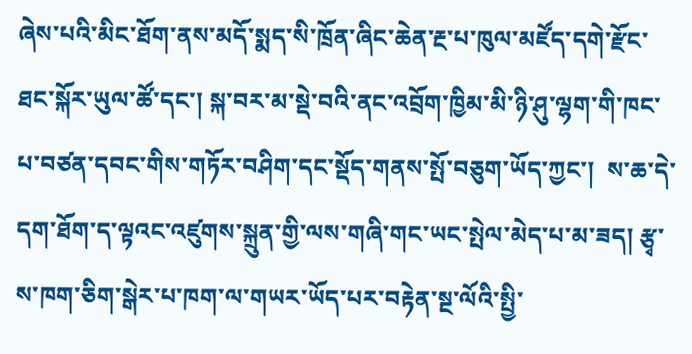ཞེས་པའི་མིང་ཐོག་ནས་མདོ་སྨད་སི་ཁྲོན་ཞིང་ཆེན་རྔ་པ་ཁུལ་མཛོད་དགེ་རྫོང་ཐང་སྐོར་ཡུལ་ཚོ་དང་། སྐ་བར་མ་སྡེ་བའི་ནང་འབྲོག་ཁྱིམ་མི་ཉི་ཤུ་ལྷག་གི་ཁང་པ་བཙན་དབང་གིས་གཏོར་བཤིག་དང་སྡོད་གནས་སྤོ་བཅུག་ཡོད་ཀྱང་།  ས་ཆ་དེ་དག་ཐོག་ད་ལྟའང་འཛུགས་སྐྲུན་གྱི་ལས་གཞི་གང་ཡང་སྤེལ་མེད་པ་མ་ཟད། རྩྭ་ས་ཁག་ཅིག་སྒེར་པ་ཁག་ལ་གཡར་ཡོད་པར་བརྟེན་སྔ་ལོའི་སྤྱི་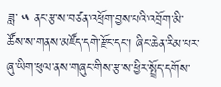ཟླ་ ༥ ནང་རྩ་ས་བཙན་འཕྲོག་བྱས་པའི་འབྲོག་མི་ཚོས་ས་གནས་མཛོད་དགེ་རྫོང་དང་། ཞིང་ཆེན་རིམ་པར་ཞུ་ཡིག་ཕུལ་ནས་གཞུང་གིས་རྩ་ས་ཕྱིར་སྤྲོད་དགོས་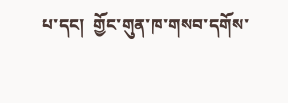པ་དང།  གྱོང་གུན་ཁ་གསབ་དགོས་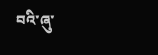བའི་ཞུ་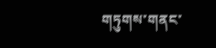གཏུགས་གནང་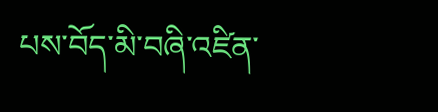པས་བོད་མི་བཞི་འཛིན་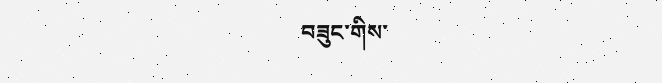བཟུང་གིས་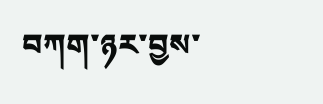བཀག་ཉར་བྱས་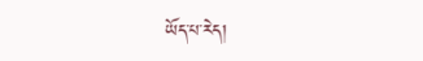ཡོད་པ་རེད།